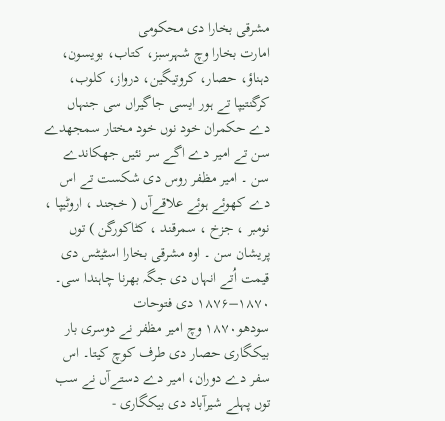مشرقی بخارا دی محکومی
امارت بخارا وچ شہرسبز، کتاب، بویسون، دہناؤ، حصار، کروتیگین، درواز، کلوب، کرگنتیپا تے ہور ایسی جاگیراں سی جنہاں دے حکمران خود نوں خود مختار سمجھدے سن تے امیر دے اگے سر نئيں جھکاندے سن ۔ امیر مظفر روس دی شکست تے اس دے کھوئے ہوئے علاقےآں ( خجند ، اروٹیپا ، نومبر ، جزخ ، سمرقند ، کٹاکورگن ) توں پریشان سن ۔ اوہ مشرقی بخارا اسٹیٹس دی قیمت اُتے انہاں دی جگہ بھرنا چاہندا سی۔
۱۸۷۰–۱۸۷۶ دی فتوحات
سودھو۱۸۷۰ وچ امیر مظفر نے دوسری بار بیکگاری حصار دی طرف کوچ کيتا۔ اس سفر دے دوران، امیر دے دستےآں نے سب توں پہلے شیرآباد دی بیکگاری -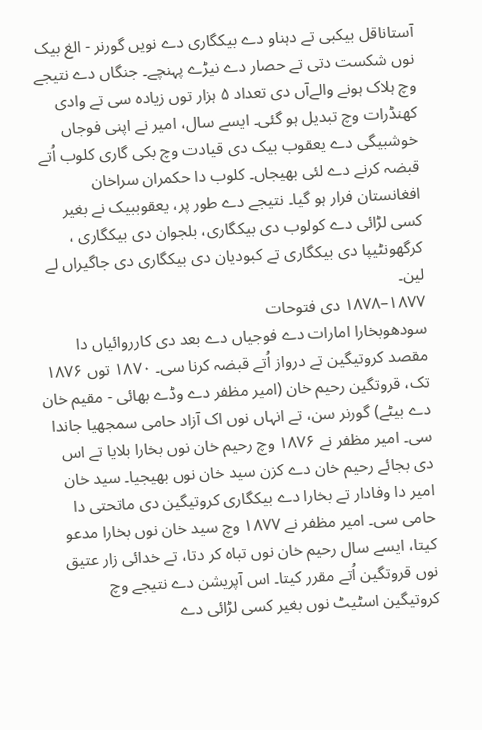آستاناقل بیکبی تے دہناو دے بیکگاری دے نويں گورنر - الغ بیک نوں شکست دتی تے حصار دے نیڑے پہنچے۔ جنگاں دے نتیجے وچ ہلاک ہونے والےآں دی تعداد ۵ ہزار توں زیادہ سی تے وادی کھنڈرات وچ تبدیل ہو گئی۔ ايسے سال، امیر نے اپنی فوجاں خوشبیگی دے یعقوب بیک دی قیادت وچ بکی گاری کلوب اُتے قبضہ کرنے دے لئی بھیجاں۔ کلوب دا حکمران سراخان افغانستان فرار ہو گیا۔ نتیجے دے طور پر، یعقوببیک نے بغیر کسی لڑائی دے کولوب دی بیکگاری، بلجوان دی بیکگاری ، کرگھونٹیپا دی بیکگاری تے کبودیان دی بیکگاری دی جاگیراں لے لین۔
۱۸۷۷–۱۸۷۸ دی فتوحات
سودھوبخارا امارات دے فوجیاں دے بعد دی کارروائیاں دا مقصد کروتیگین تے درواز اُتے قبضہ کرنا سی۔ ۱۸۷۰ توں ۱۸۷۶ تک، قروتگین رحیم خان (امیر مظفر دے وڈے بھائی - مقیم خان دے بیٹے) گورنر سن، تے انہاں نوں اک آزاد حامی سمجھیا جاندا سی۔ امیر مظفر نے ۱۸۷۶ وچ رحیم خان نوں بخارا بلايا تے اس دی بجائے رحیم خان دے کزن سید خان نوں بھیجیا۔ سید خان امیر دا وفادار تے بخارا دے بیکگاری کروتیگین دی ماتحتی دا حامی سی۔ امیر مظفر نے ۱۸۷۷ وچ سید خان نوں بخارا مدعو کیتا، ايسے سال رحیم خان نوں تباہ کر دتا، تے خدائی زار عتیق نوں قروتگین اُتے مقرر کيتا۔ اس آپریشن دے نتیجے وچ کروتیگین اسٹیٹ نوں بغیر کسی لڑائی دے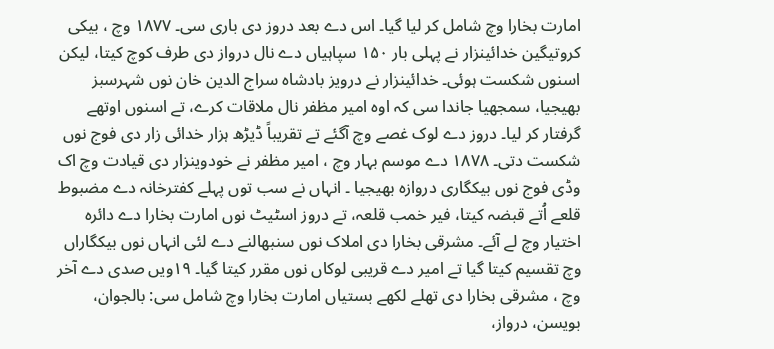امارت بخارا وچ شامل کر ليا گیا۔ اس دے بعد دروز دی باری سی۔ ۱۸۷۷ وچ ، بیکی کروتیگین خدائینزار نے پہلی بار ۱۵۰ سپاہیاں دے نال درواز دی طرف کوچ کیتا، لیکن اسنوں شکست ہوئی۔ خدائینزار نے درویز بادشاہ سراج الدین خان نوں شہرسبز بھیجیا، سمجھیا جاندا سی کہ اوہ امیر مظفر نال ملاقات کرے، تے اسنوں اوتھے گرفتار کر ليا۔ دروز دے لوک غصے وچ آگئے تے تقریباً ڈیڑھ ہزار خدائی زار دی فوج نوں شکست دتی۔ ۱۸۷۸ دے موسم بہار وچ ، امیر مظفر نے خودوینزار دی قیادت وچ اک وڈی فوج نوں بیکگاری دروازہ بھیجیا ۔ انہاں نے سب توں پہلے کفترخانہ دے مضبوط قلعے اُتے قبضہ کیتا، فیر خمب قلعہ، تے دروز اسٹیٹ نوں امارت بخارا دے دائرہ اختیار وچ لے آئے۔ مشرقی بخارا دی املاک نوں سنبھالنے دے لئی انہاں نوں بیکگاراں وچ تقسیم کيتا گیا تے امیر دے قریبی لوکاں نوں مقرر کيتا گیا۔ ۱۹ويں صدی دے آخر وچ ، مشرقی بخارا دی تھلے لکھے بستیاں امارت بخارا وچ شامل سی: بالجوان، بویسن، درواز،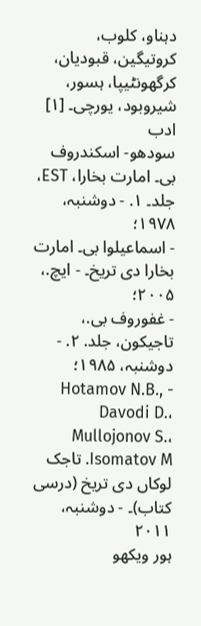دہناو، کلوب، کروتیگین، قبودیان، کرگھونٹیپا، ہسور، شیروبود، یورچی۔ [۱]
ادب
سودھو- اسکندروف بی۔ امارت بخارا، EST، جلد۔ ۱. - دوشنبہ، ۱۹۷۸؛
- اسماعیلوا بی۔ امارت بخارا دی تریخ۔ - ایچ.، ۲۰۰۵؛
- غفوروف بی.، تاجیکون، جلد. ۲. - دوشنبہ، ۱۹۸۵؛
- Hotamov N.B., Davodi D.، Mullojonov S.، Isomatov M. تاجک لوکاں دی تریخ (درسی کتاب)۔ - دوشنبہ، ۲۰۱۱
ہور ویکھو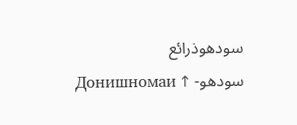سودھوذرائع
سودھو- ↑ Донишномаи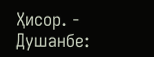Ҳисор. - Душанбе: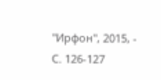"Ирфон", 2015, - С. 126-127